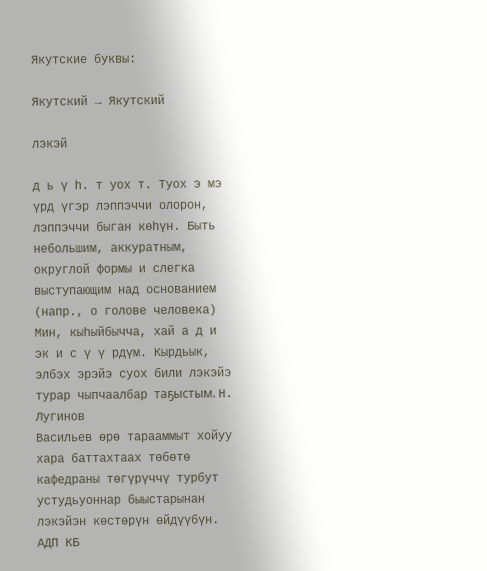Якутские буквы:

Якутский → Якутский

лэкэй

д ь ү һ. т уох т. Туох э мэ үрд үгэр лэппэччи олорон, лэппэччи быган көһүн. Быть небольшим, аккуратным, округлой формы и слегка выступающим над основанием (напр., о голове человека)
Мин, кыһыйбычча, хай а д и эк и с ү ү рдүм. Кырдьык, элбэх эрэйэ суох били лэкэйэ турар чыпчаалбар таҕыстым. Н. Лугинов
Васильев өрө тарааммыт хойуу хара баттахтаах төбөтө кафедраны төгүрүччү турбут устудьуоннар быыстарынан лэкэйэн көстөрүн өйдүүбүн. АДП КБ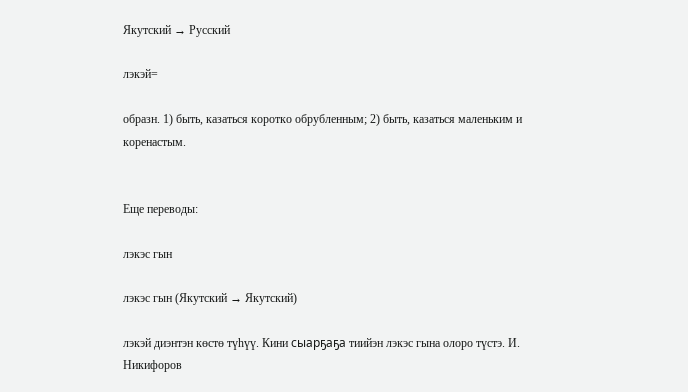Якутский → Русский

лэкэй=

образн. 1) быть, казаться коротко обрубленным; 2) быть, казаться маленьким и коренастым.


Еще переводы:

лэкэс гын

лэкэс гын (Якутский → Якутский)

лэкэй диэнтэн көстө түһүү. Кини сыарҕаҕа тиийэн лэкэс гына олоро түстэ. И. Никифоров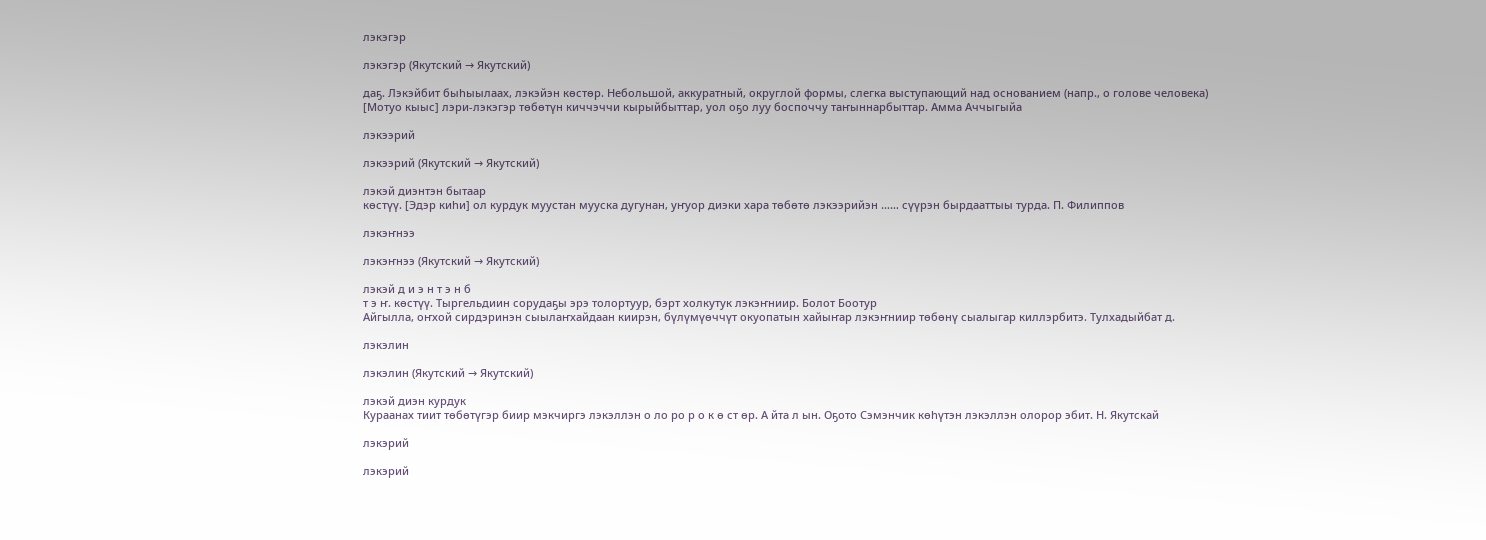лэкэгэр

лэкэгэр (Якутский → Якутский)

даҕ. Лэкэйбит быһыылаах, лэкэйэн көстөр. Небольшой, аккуратный, округлой формы, слегка выступающий над основанием (напр., о голове человека)
[Мотуо кыыс] лэри-лэкэгэр төбөтүн киччэччи кырыйбыттар, уол оҕо луу боспоччу таҥыннарбыттар. Амма Аччыгыйа

лэкээрий

лэкээрий (Якутский → Якутский)

лэкэй диэнтэн бытаар
көстүү. [Эдэр киһи] ол курдук муустан мууска дугунан, уҥуор диэки хара төбөтө лэкээрийэн …… сүүрэн бырдааттыы турда. П. Филиппов

лэкэҥнээ

лэкэҥнээ (Якутский → Якутский)

лэкэй д и э н т э н б
т э ҥ. көстүү. Тыргельдиин сорудаҕы эрэ толортуур, бэрт холкутук лэкэҥниир. Болот Боотур
Айгылла, оҥхой сирдэринэн сыылаҥхайдаан киирэн, бүлүмүөччүт окуопатын хайыҥар лэкэҥниир төбөнү сыалыгар киллэрбитэ. Тулхадыйбат д.

лэкэлин

лэкэлин (Якутский → Якутский)

лэкэй диэн курдук
Кураанах тиит төбөтүгэр биир мэкчиргэ лэкэллэн о ло ро р о к ө ст өр. А йта л ын. Оҕото Сэмэнчик көһүтэн лэкэллэн олорор эбит. Н. Якутскай

лэкэрий

лэкэрий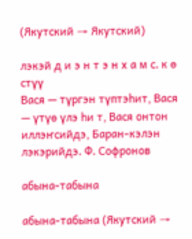(Якутский → Якутский)

лэкэй д и э н т э н х а м с. к ө стүү
Вася — түргэн түптэһит, Вася — үтүө үлэ һи т, Вася онтон иллэҥсийдэ, Баран-кэлэн лэкэрийдэ. Ф. Софронов

абына-табына

абына-табына (Якутский →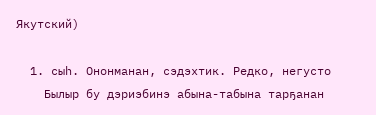Якутский)

  1. сыһ. Ононманан, сэдэхтик. Редко, негусто
    Былыр бу дэриэбинэ абына-табына тарҕанан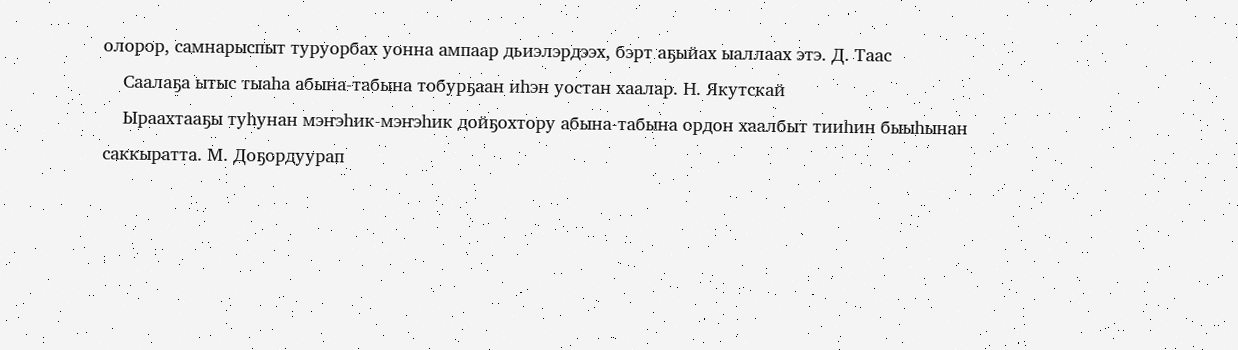олорор, самнарыспыт туруорбах уонна ампаар дьиэлэрдээх, бэрт аҕыйах ыаллаах этэ. Д. Таас
    Саалаҕа ытыс тыаһа абына-табына тобурҕаан иһэн уостан хаалар. Н. Якутскай
    Ыраахтааҕы туһунан мэҥэһик-мэҥэһик дойҕохтору абына-табына ордон хаалбыт тииһин быыһынан саккыратта. М. Доҕордуурап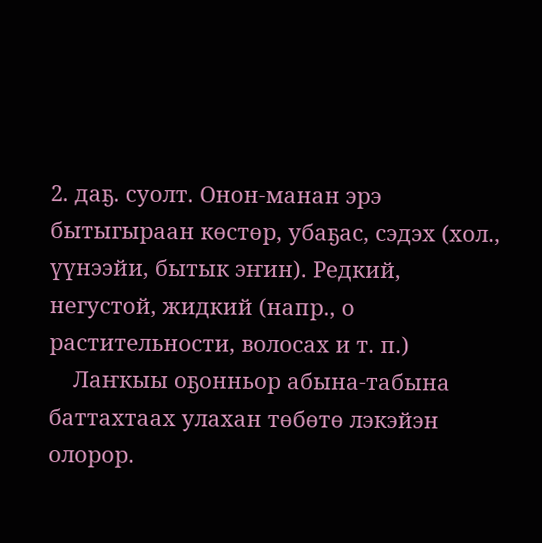2. даҕ. суолт. Онон-манан эрэ бытыгыраан көстөр, убаҕас, сэдэх (хол., үүнээйи, бытык эҥин). Редкий, негустой, жидкий (напр., о растительности, волосах и т. п.)
    Лаҥкыы оҕонньор абына-табына баттахтаах улахан төбөтө лэкэйэн олорор.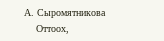А. Сыромятникова
    Оттоох,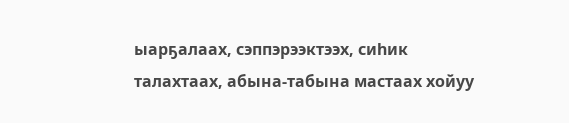ыарҕалаах, сэппэрээктээх, сиһик талахтаах, абына-табына мастаах хойуу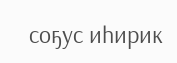соҕус иһирик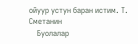ойуур устун баран истим. Т. Сметанин
    Буолалар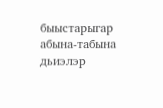быыстарыгар абына-табына дьиэлэр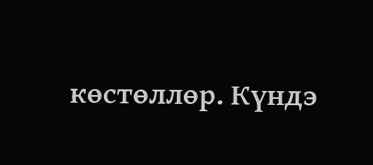көстөллөр. Күндэ